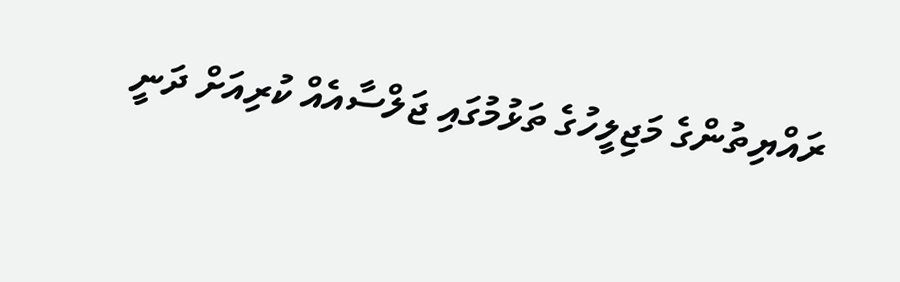ރައްޔިތުންގެ މަޖިލީހުގެ ތަޅުމުގައި ޖަލްސާއެއް ކުރިއަށް ދަނީ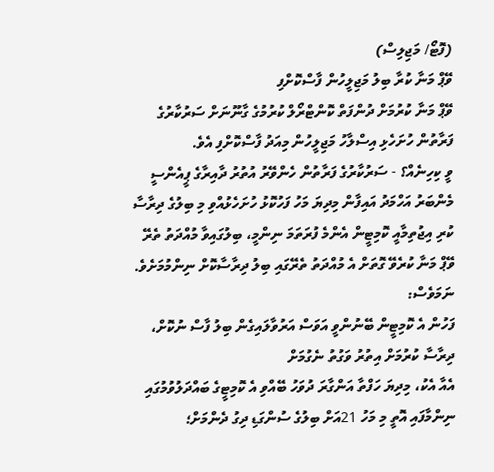(ފޮޓޯ/ މަޖިލިސް)
ވޭޕް މަނާ ކުރާ ބިލު މަޖިލީހުން ފާސްކޮށްފި
ވޭޕް މަނާ ކުރުމަށް ދުންފަތް ކޮންޓްރޯލް ކުރުމުގެ ގާނޫނަށް ސަރުކާރުގެ ފަރާތުން ހުށަހެޅި އިސްލާހު މަޖިލީހުން މިއަދު ފާސްކޮށްފި އެވެ.
ވީ ކިހިނެއް؟ - ސަރުކާރުގެ ފަރާތުން ހެންވޭރު އުތުރު ދާއިރާގެ ޕީއެންސީ މެންބަރު އަހްމަދު އައިފާން މިދިޔަ މަހު ފަހުކޮޅު ހުށަހެޅުއްވި މި ބިލުގެ ދިރާސާ ކުރި އިޖުތިމާއީ ކޮމިޓީން އެންމެ ފުރަތަމަ ނިންމީ، ބިލުގައިވާ މުއްދަތު ތެރޭ ވޭޕް މަނާ ކުރެވޭ ގޮތަށް އެ މުއްދަތު ތެރޭގައި ބިލު ދިރާސާކޮށް ނިންމުމަށެވެ. ނަމަވެސް:
ފަހުން އެ ކޮމިޓީން ބޭނުންވީ އަވަސް އަރުވާލައިގެން ބިލު ފާސް ނުކޮށް، ދިރާސާ ކުރުމަށް އިތުރު ވަގުތު ނެގުމަށް
އެއާ އެކު، މިދިޔަ ހަފްތާ އަންގާރަ ދުވަހު ބޭއްވި އެ ކޮމިޓީގެ ބައްދަލުވުމުގައި ނިންމާފައި އޮތީ މި މަހު 21އަށް ބިލުގެ ސުންގަޑި ދިގު ދެންމަށް؛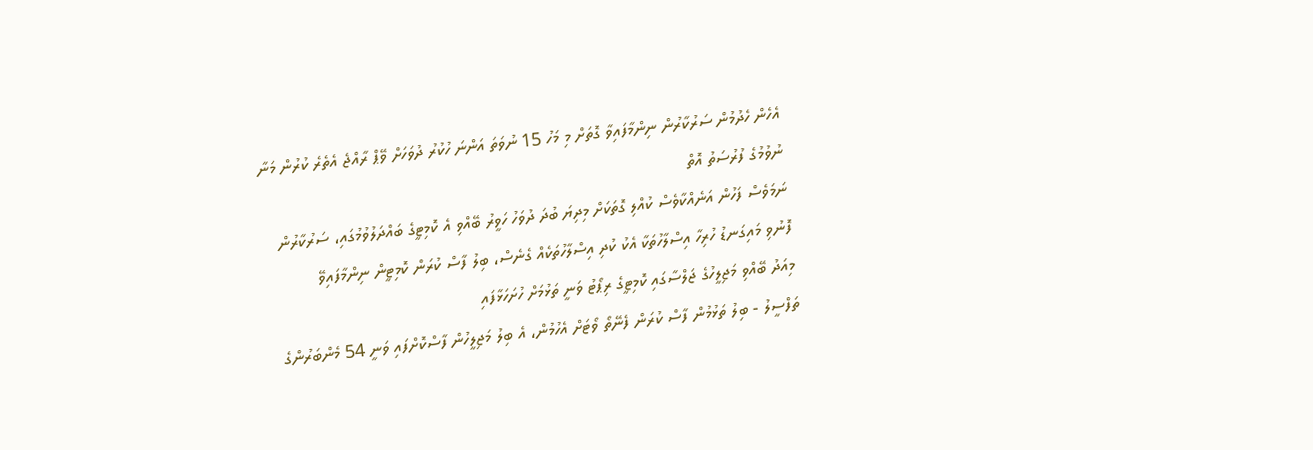އެހެން ހެދުމުން ސަރުކާރުން ނިންމާފައިވާ ގޮތަށް މި މަހު 15 ނުވަތަ އަންނަ ހުކުރު ދުވަހަށް ވޭޕް ރާއްޖެ އެތެރެ ކުރުން މަނާ ނުވުމުގެ ފުރުސަތު އޮތް
ނަމަވެސް ފަހުން އަނެއްކާވެސް ކުއްލި ގޮތަކަށް މިދިޔަ ބުދަ ދުވަހު ހަވީރު ބޭއްވި އެ ކޮމިޓީގެ ބައްދަލުވުމުގައި، ސަރުކާރުން ފޮނުވި މައިގަނޑު ހުރިހާ އިސްލާހުތަކާ އެކު ކުދި އިސްލާހުތަކެއް ގެނެސް، ބިލު ފާސް ކުރަން ކޮމިޓީން ނިންމާފައިވޭ
މިއަދު ބޭއްވި މަޖިލީހުގެ ޖަލްސާގައި ކޮމިޓީގެ ރިޕޯޓު ވަނީ ތަޅުމަށް ހުށަހަޅާފައި
ތަފްސީލު - ބިލު ތަޅުމުން ފާސް ކުރަން ފެނޭތޯ ވޯޓަށް އެހުމުން، އެ ބިލު މަޖިލީހުން ފާސްކޮށްފައި ވަނީ 54 މެންބަރުންގެ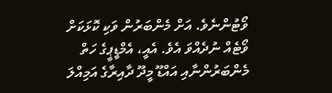ވޯޓުންނެވެ. އަށް މެންބަރުން ވަކި ކޮޅަކަށް ވޯޓެއް ނުދެއްވަ އެވެ. އެއީ، އެމްޑީޕީގެ ހަތް މެންބަރުންނާއި އައްޑޫ މީދޫ ދާއިރާގެ އަމިއްލަ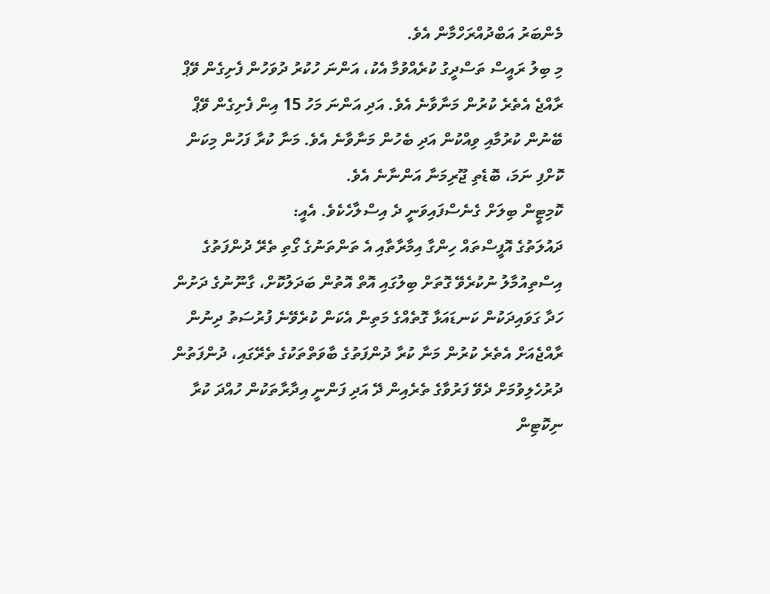މެންބަރު އަބްދުއްރަހްމާން އެވެ.
މި ބިލު ރައީސް ތަސްދީގު ކުރެއްވުމާ އެކު، އަންނަ ހުކުރު ދުވަހުން ފެށިގެން ވޭޕް ރާއްޖެ އެތެރެ ކުރުން މަނާވާނެ އެވެ. އަދި އަންނަ މަހު 15 އިން ފެށިގެން ވޭޕް ބޭނުން ކުރުމާއި ވިއްކުން އަދި ބެހުން މަނާވާނެ އެވެ. މަނާ ކުރާ ފަހުން މިކަން ކޮށްފި ނަމަ، ބޮޑެތި ޖޫރިމަނާ އަންނާނެ އެވެ.
ކޮމިޓީން ބިލަށް ގެނެސްފައިވަނީ ދެ އިސްލާހެކެވެ. އެއީ:
ދައުލަތުގެ އޮފީސްތައް ހިންގާ އިމާރާތާއި އެ ތަންތަނުގެ ގޯތި ތެރޭ ދުންފަތުގެ އިސްތިއުމާލު ނުކުރެވޭ ގޮތަށް ބިލުގައި އޮތް އޮތުން ބަދަލުކޮށް، ގާނޫނުގެ ދަށުން ހަދާ ގަވައިދަކުން ކަނޑައަޅާ ގޮތެއްގެ މަތިން އެކަން ކުރެވޭނެ ފުރުސަތު ދިނުން
ރާއްޖެއަށް އެތެރެ ކުރުން މަނާ ކުރާ ދުންފަތުގެ ބާވަތްތަކުގެ ތެރޭގައި، ދުންފަތުން ދުރުހެލިވުމަށް ދެވޭ ފަރުވާގެ ތެރެއިން ދޭ އަދި ފަންނީ އިދާރާތަކުން ހުއްދަ ކުރާ ނިކޮޓިން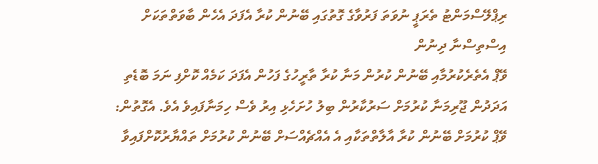ރިޕްލޭސްމަންޓު ތެރަޕީ ނުވަތަ ފަރުވާގެ ގޮތުގައި ބޭނުން ކުރާ އެފަދަ އެހެން ބާވަތްތަކަށް އިސްތިސްނާ ދިނުން
ވޭޕް އެތެރެކުރުމާއި ބޭނުން ކުރުން މަނާ ކުރާ ތާރީހުގެ ފަހުން އެފަދަ ކަމެއް ކޮށްފި ނަމަ ބޮޑެތި އަދަދުން ޖޫރިމަނާ ކުރުމަށް ސަރުކާރުން ބިލު ހުށަހެޅި އިރު ވެސް ހިމަނާފައިވެ އެވެ. އެގޮތުން:
ވޭޕް ކުރުމަށް ބޭނުން ކުރާ އާލާތްތަކާއި އެ އެއްޗެއްސަށް ބޭނުން ކުރުމަށް ތައްޔާރުކޮށްފައިވާ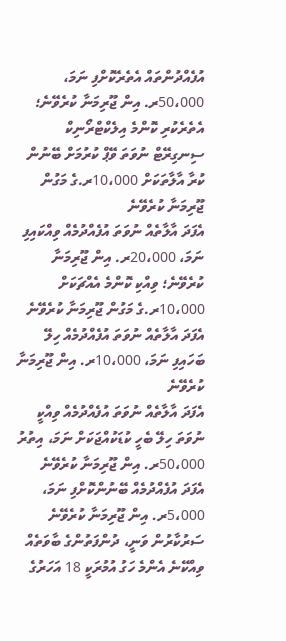އުފެއްދުންތައް އެތެރެކޮށްފި ނަމަ، 50،000ރ. އިން ޖޫރިމަނާ ކުރެވޭނެ؛ އެތެރެކުރި ކޮންމެ އިލެކްޓްރޯނިކް ސިނގިރޭޓް ނުވަތަ ވޭޕް ކުރުމަށް ބޭނުން ކުރާ އާލާތަކަށް 10،000ރ.ގެ މަގުން ޖޫރިމަނާ ކުރެވޭނެ
އެފަދަ އާލާތެއް ނުވަތަ އުފެއްދުމެއް ވިއްކައިފި ނަމަ، 20،000ރ. އިން ޖޫރިމަނާ ކުރެވޭނެ؛ ވިއްކި ކޮންމެ އެއްޗަކަށް 10،000ރ.ގެ މަގުން ޖޫރިމަނާ ކުރެވޭނެ
އެފަދަ އާލާތެއް ނުވަތަ އުފެއްދުމެއް ހިލޭ ބަހައިފި ނަމަ، 10،000ރ. އިން ޖޫރިމަނާ ކުރެވޭނެ
އެފަދަ އާލާތެއް ނުވަތަ އުފެއްދުމެއް ވިއްކީ ނުވަތަ ހިލޭ ބެހީ ކުޑަކުއްޖަކަށް ނަމަ، އިތުރު 50،000ރ. އިން ޖޫރިމަނާ ކުރެވޭނެ
އެފަދަ އުފެއްދުމެއް ބޭނުންކޮށްފި ނަމަ، 5،000ރ. އިން ޖޫރިމަނާ ކުރެވޭނެ
ސަރުކާރުން ވަނީ، ދުންފަތުންގެ ބާވަތެއް ވިއްކޭނެ އެންމެ ހަގު އުމުރަކީ 18 އަހަރުގެ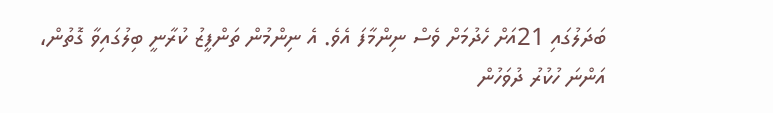ބަދަލުގައި 21އަށް ހެދުމަށް ވެސް ނިންމާފަ އެވެ. އެ ނިންމުން ތަންފީޒު ކުރާނީ ބިލުގައިވާ ގޮތުން، އަންނަ ހުކުރު ދުވަހުން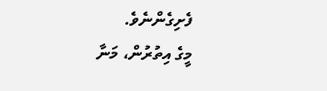ފެށިގެންނެވެ.
މީގެ އިތުރުން، މަނާ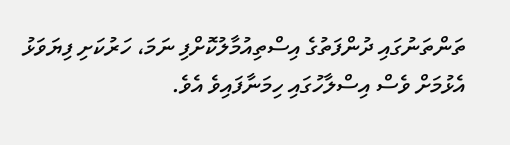ތަންތަނުގައި ދުންފަތުގެ އިސްތިއުމާލުކޮށްފި ނަމަ، ހަރުކަށި ފިޔަވަޅު އެޅުމަށް ވެސް އިސްލާހުގައި ހިމަނާފައިވެ އެވެ.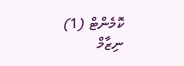ކޮމެންޓް (1)
ނިޒާމް